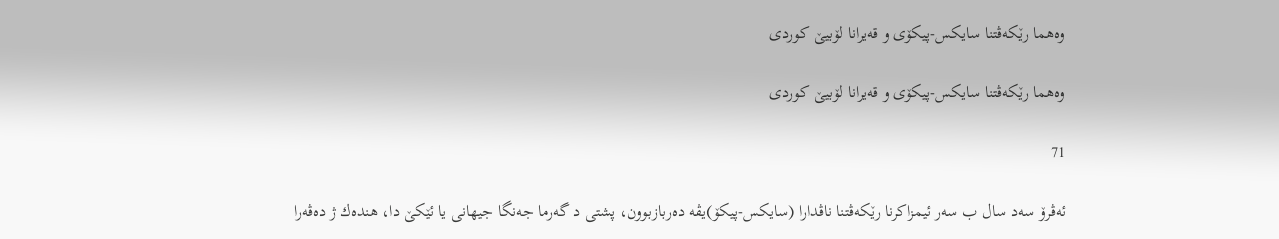وه‌هما رێكه‌ڤتنا سایكس-پیكۆی و قه‌یرانا لۆبیێ كوردی

وه‌هما رێكه‌ڤتنا سایكس-پیكۆی و قه‌یرانا لۆبیێ كوردی

71

ئه‌ڤرۆ سه‌د سال ب سه‌ر ئیمزاكرنا رێكه‌ڤتنا ناڤدارا (سایكس-پیكۆ)یڤه‌ ده‌ربازبوون، پشتی د گه‌رما جه‌نگا جیهانی یا ئێكێ دا، هنده‌ك ژ ده‌ڤه‌را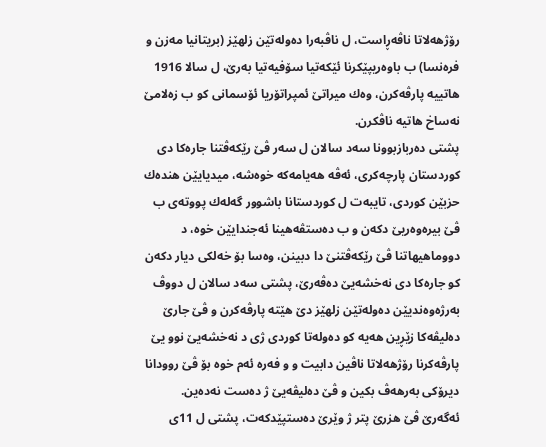رۆژهه‌لاتا ناڤه‌ڕاست، ل ناڤبه‌را ده‌وله‌تێن زلهێز (بریتانیا مه‌زن و فره‌نسا) ب باوه‌ریپێكرنا ئێكه‌تیا سۆفیه‌تیا به‌رێ، ل سالا 1916 هاتییه‌ پارڤه‌كرن، وه‌ك میراتێ ئمپراتۆریا ئۆسمانی كو ب زه‌لامێ نه‌ساخ هاتیه‌ ناڤكرن.
پشتی ده‌ربازبوونا سه‌د سالان ل سه‌ر ڤێ رێكه‌ڤتنا جاره‌كا دی كوردستان پارچه‌كری، ئه‌ڤه‌ هه‌یامه‌كه‌ خوه‌شه‌، میدیایێن هنده‌ك حزبێن كوردی، تایبه‌ت ل كوردستانا باشوور گه‌له‌ك پووته‌ی ب ڤێ بیره‌وه‌ریێ دكه‌ن و ب ده‌ستڤه‌هینا ئه‌جندایێن خوه‌، د دووماهیهاتنا ڤێ رێكه‌ڤتنێ دا دبینن، وه‌سا بۆ خه‌لكی دیار دكه‌ن كو جاره‌كا دی نه‌خشه‌یێ ده‌ڤه‌رێ، پشتی سه‌د سالان ل دووڤ به‌رژه‌وه‌ندیێن ده‌وله‌تێن زلهێز دێ هێته‌ پارڤه‌كرن و ڤێ جارێ ده‌لیڤه‌كا زێڕین هه‌یه‌ كو ده‌وله‌تا كوردی ژی د نه‌خشه‌یێ نوو یێ پارڤه‌كرنا رۆژهه‌لاتا ناڤین دابیت و و فه‌ره‌ ئه‌م خوه‌ بۆ ڤێ روودانا دیرۆكی به‌رهه‌ڤ بكین و ڤێ ده‌لیڤه‌یێ ژ ده‌ست نه‌ده‌ین.
ئه‌گه‌رێ ڤێ هزرێ پتر ژ وێرێ ده‌ستپێدكه‌ت، پشتی ل 11ی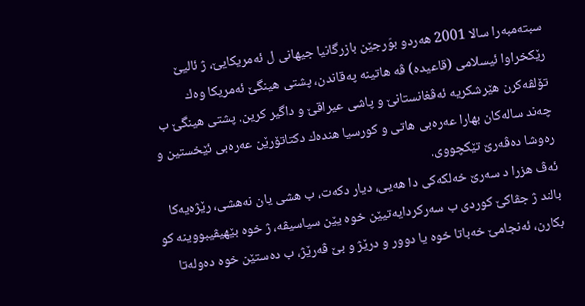سبته‌مبه‌را سالا 2001 هه‌ردو بوَرجێن بازرگانیا جیهانی ل ئه‌مریكایێ، ژ ئالیێ رێكخراوا ئیسلامی (قاعیده‌) ڤه هاتینه‌ په‌قاندن، پشتی هینگێ ئه‌مریكا وه‌ك تۆلڤه‌كرن هێرشكریه‌ ئه‌ڤغانستانێ و پاشی عیراقێ و داگیر كرین. پشتی هینگێ ب چه‌ند ساله‌كان بهارا عه‌ره‌بی هاتی و كورسیا هنده‌ك دكتاتۆرێن عه‌ره‌بی ئێخستین و ره‌وشا ده‌ڤه‌رێ تێكچووی.
ئه‌ڤ هزرا د سه‌رێ خه‌لكه‌كی دا هه‌یی، دیار دكه‌ت، ب هشی یان نه‌هشی، رێژه‌یه‌كا بالند ژ جڤاكێ كوردی ب سه‌ركردایه‌تیێن خوه‌ یێن سیاسیڤه‌، ژ خوه‌ بێهیڤیبووینه‌ كو بكارن، ئه‌نجامێ خه‌باتا خوه‌ یا دوور و درێژ و بێ ڤه‌رێژ، ب ده‌ستێن خوه‌ ده‌وله‌تا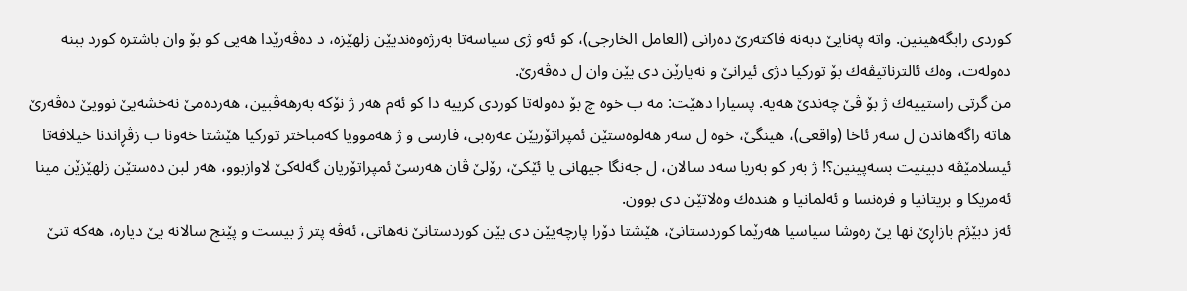كوردی رابگه‌هینین. واته‌ په‌نایێ دبه‌نه‌ فاكته‌رێ ده‌رانی (العامل الخارجی)، كو ئه‌و ژی سیاسه‌تا به‌رژه‌وه‌ندیێن زلهێزه‌،‌ د ده‌ڤه‌رێدا هه‌یی كو بۆ وان باشتره‌ كورد ببنه‌ ده‌وله‌ت، وه‌ك ئالترناتیڤه‌ك بۆ توركیا دژی ئیرانێ و نه‌یارێن دی یێن وان ل ده‌ڤه‌رێ.
من گرتی راستییه‌ك ژ بۆ ڤێ چه‌ندێ هه‌یه‌. پسیارا دهێت: مه‌ ب خوه‌ چ بۆ ده‌وله‌تا كوردی كرییه‌ دا كو ئه‌م هه‌ر ژ نۆكه‌ به‌رهه‌ڤبین، هه‌رده‌مێ نه‌خشه‌یێ نوویێ ده‌ڤه‌رێ هاته‌ راگه‌هاندن ل سه‌ر ئاخا (واقعی)، هینگێ، خوه‌ ل سه‌ر هه‌لوه‌ستێن ئمپراتۆریێن عه‌ره‌بی، فارسی و ژ هه‌موویا كه‌مباختر توركیا هێشتا خه‌ونا ب زڤڕاندنا خیلافه‌تا ئیسلامێڤه‌ دبینیت بسه‌پینین؟! ژ به‌ر كو به‌ریا سه‌د سالان، ل جه‌نگا جیهانی یا ئێكێ، رۆلێ ڤان هه‌رسێ ئمپراتۆریان گه‌له‌كێ لاوازبوو، هه‌ر لبن ده‌ستێن زلهێزێن مینا ئه‌مریكا و بریتانیا و فره‌نسا و ئه‌لمانیا و هنده‌ك وه‌لاتێن دی بوون.
ئه‌ز دبێژم بازاڕێ نها یێ ره‌وشا سیاسیا هه‌رێما كوردستانێ، هێشتا دۆرا پارچه‌یێن دی یێن كوردستانێ نه‌هاتی، ئه‌ڤه‌ پتر ژ بیست و پێنج سالانه‌ یێ دیاره‌، هه‌كه‌ تنێ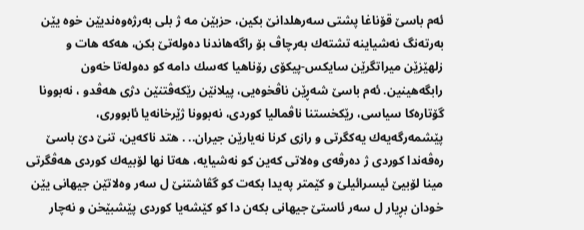ئه‌م باسێ قۆناغا پشتی سه‌رهلدانێ بكین، حزبێن مه‌ ژ بلی به‌رژه‌وه‌ندیێن خوه‌ یێن به‌رته‌نگ نه‌شیاینه‌ تشته‌ك به‌رچاڤ بۆ راگه‌هاندنا ده‌وله‌تێ بكن، هه‌كه‌ هات و زلهێزێن میراتگرێن سایكس-پیكۆی رۆناهیا كه‌سك دامه‌ كو ده‌وله‌تا خه‌ون رابگه‌هینین. ئه‌م باسێ شه‌ڕێن ناڤخوه‌یی، پیلانێن رێكه‌ڤتنێن دژی هه‌ڤدو ، نه‌بوونا گۆتاره‌كا سیاسی، رێكخستنا ناڤمالیا كوردی، نه‌بوونا ژێرخانه‌یا ئابووری، پێشمه‌رگه‌یه‌ك یه‌كگرتی و رازی كرنا نه‌یارێن جیران.. . هتد ناكه‌ین، تنێ دێ باسێ ره‌ڤه‌ندا كوردی ژ ده‌رڤه‌ی وه‌لاتی كه‌ین كو نه‌شیایه‌، هه‌تا نها لۆبیه‌ك كوردی هه‌ڤگرتی مینا لۆبیێ ئیسرائیلێ و كێمتر په‌یدا بكه‌ت كو گڤاشتنێ ل سه‌ر وه‌لاتێن جیهانی یێن خودان بڕیار ل سه‌ر ئاستێ جیهانی بكه‌ن دا كو كێشه‌یا كوردی پێشبێخن و نه‌چار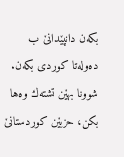بكه‌ن دانپێدانێ ب ده‌وله‌تا كوردی بكه‌ن. شوونا بهێن تشته‌ك وه‌ها بكن، حزبێن كوردستانێ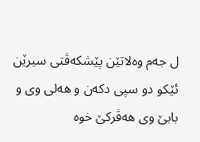ل جه‌م وه‌لاتێن پێشكه‌ڤتی سیرێن ئێكو دو سپی دكه‌ن و هه‌لی وی و بابێ وی هه‌ڤركێ خوه‌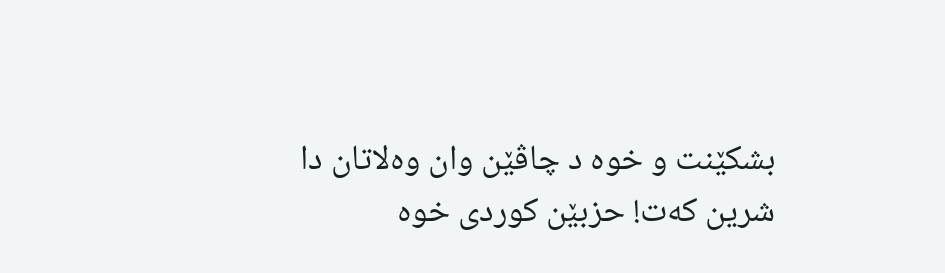بشكێنت و خوه‌ د چاڤێن وان وه‌لاتان دا شرین كه‌ت! حزبێن كوردی خوه‌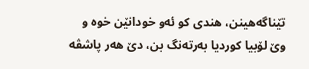تێناگه‌هینن، هندی كو ئه‌و خودانێن خوه‌ و وێ لۆبیا كوردیا به‌رته‌نگ بن، دێ هه‌ر پاشڤه‌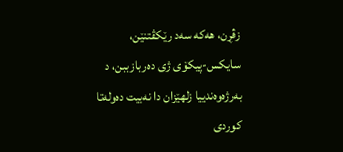زڤڕن، هه‌كه‌ سه‌د رێكڤتنێن، سایكس-پیكۆی ژی ده‌ربازببن، د به‌رژه‌وه‌ندییا زلهێزان دا نه‌بیت ده‌وله‌تا كوردی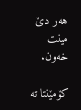هه‌ر دێ مینت خه‌ون.

کۆمێنتا تە